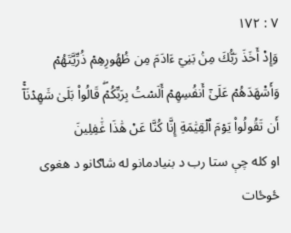٧ : ١٧٢
وَإِذۡ أَخَذَ رَبُّكَ مِنۢ بَنِيٓ ءَادَمَ مِن ظُهُورِهِمۡ ذُرِّيَّتَهُمۡ وَأَشۡهَدَهُمۡ عَلَىٰٓ أَنفُسِهِمۡ أَلَسۡتُ بِرَبِّكُمۡۖ قَالُواْ بَلَىٰ شَهِدۡنَآۚ أَن تَقُولُواْ يَوۡمَ ٱلۡقِيَٰمَةِ إِنَّا كُنَّا عَنۡ هَٰذَا غَٰفِلِينَ
او كله چې ستا رب د بنيادمانو له شاګانو د هغوى ځوځات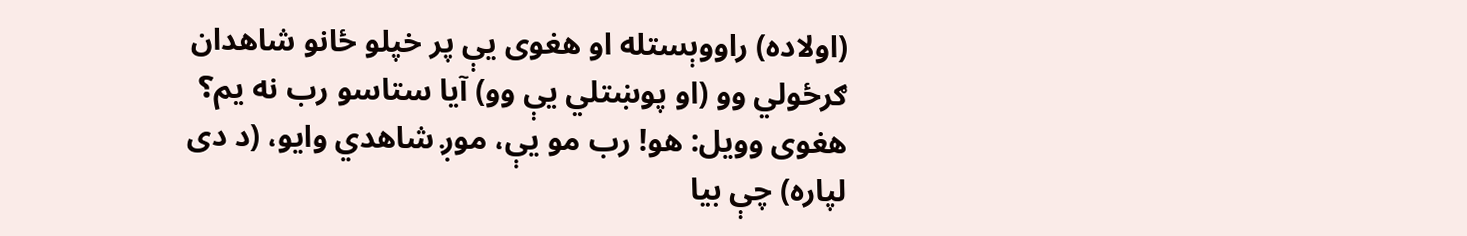(اولاده) راووېستله او هغوى يې پر خپلو ځانو شاهدان ګرځولي وو (او پوښتلي يې وو) آيا ستاسو رب نه يم؟ هغوى وويل: هو! رب مو يې، موږ شاهدي وايو، (د دى لپاره) چې بيا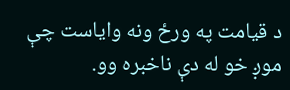د قيامت په ورځ ونه واياست چې موږ خو له دې ناخبره وو.